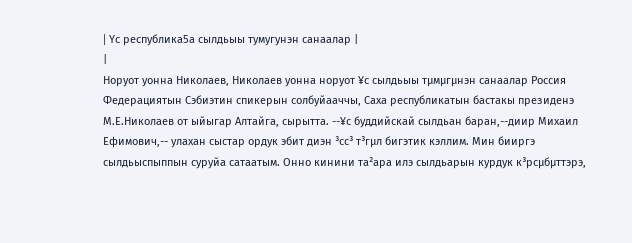| Yс республика5а сылдьыы тyмугунэн санаалар |
|
Норуот уонна Николаев, Николаев уонна норуот ¥с сылдьыы тµмµгµнэн санаалар Россия Федерациятын Сэбиэтин спикерын солбуйааччы, Саха республикатын бастакы президенэ М.Е.Николаев от ыйыгар Алтайга, сырытта. --¥с буддийскай сылдьан баран,--диир Михаил Ефимович,-- улахан сыстар ордук эбит диэн ³сс³ т³гµл бигэтик кэллим. Мин бииргэ сылдьыспыппын суруйа сатаатым. Онно кинини та²ара илэ сылдьарын курдук к³рсµбµттэрэ,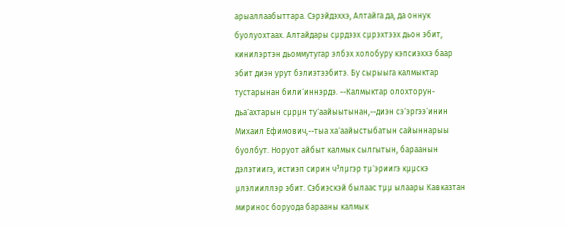арыаллаабыттара. Сэрэйдэххэ, Алтайга да, да оннук буолуохтаах. Алтайдары сµрдээх сµрэхтээх дьон эбит, кинилэртэн дьоммутугар элбэх холобуру кэпсиэххэ баар эбит диэн урут бэлиэтээбитэ. Бу сырыыга калмыктар тустарынан били´иннэрдэ. --Калмыктар олохторун-дьа´ахтарын сµрµн ту´аайыытынан,--диэн сэ´эргээ´инин Михаил Ефимович,--тыа ха´аайыстыбатын сайыннарыы буолбут. Норуот айбыт калмык сылгытын, бараанын дэлэтиигэ, истиэп сирин ч³лµгэр тµ´эриигэ кµµскэ µлэлииллэр эбит. Сэбиэскэй былаас тµµ ылаары Кавказтан миринос боруода барааны калмык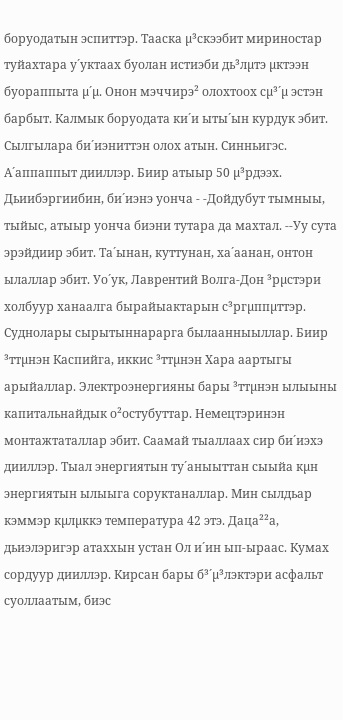боруодатын эспиттэр. Тааска µ³скээбит мириностар туйахтара у´уктаах буолан истиэби дь³лµтэ µктээн буораппыта µ´µ. Онон мэччирэ² олохтоох сµ³´µ эстэн барбыт. Калмык боруодата ки´и ыты´ын курдук эбит. Сылгылара би´иэниттэн олох атын. Синньигэс. А´аппаппыт дииллэр. Биир атыыр 50 µ³рдээх. Дьиибэргиибин, би´иэнэ уонча - -Дойдубут тымныы, тыйыс, атыыр уонча биэни тутара да махтал. --Уу сута эрэйдиир эбит. Та´ынан, куттунан, ха´аанан, онтон ылаллар эбит. Уо´ук, Лаврентий Волга-Дон ³рµстэри холбуур ханаалга бырайыактарын с³ргµппµттэр. Суднолары сырытыннарарга былаанныыллар. Биир ³ттµнэн Каспийга, иккис ³ттµнэн Хара аартыгы арыйаллар. Электроэнергияны бары ³ттµнэн ылыыны капитальнайдык о²остубуттар. Немецтэринэн монтажтаталлар эбит. Саамай тыаллаах сир би´иэхэ дииллэр. Тыал энергиятын ту´аныыттан сыыйа кµн энергиятын ылыыга соруктаналлар. Мин сылдьар кэммэр кµлµккэ температура 42 этэ. Даца²²а, дьиэлэригэр атаххын устан Ол и´ин ып-ыраас. Кумах сордуур дииллэр. Кирсан бары б³´µ³лэктэри асфальт суоллаатым, биэс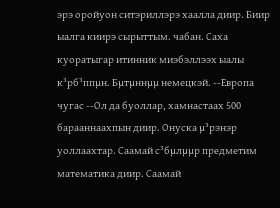эрэ оройуон ситэриллэрэ хаалла диир. Биир ыалга киирэ сырыттым. чабан. Саха куоратыгар итинник миэбэллээх ыалы к³рб³ппµн. Бµтµннµµ немецкэй. --Европа чугас --Ол да буоллар, хамнастаах 500 барааннаахпын диир. Онуска µ³рэнэр уоллаахтар. Саамай с³бµлµµр предметим математика диир. Саамай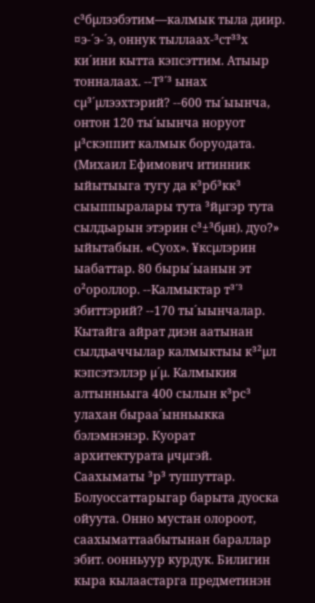с³бµлээбэтим—калмык тыла диир. ¤э-´э-´э, оннук тыллаах-³ст³³х ки´ини кытта кэпсэттим. Атыыр тонналаах. --Т³´³ ынах сµ³´µлээхтэрий? --600 ты´ыынча, онтон 120 ты´ыынча норуот µ³скэппит калмык боруодата. (Михаил Ефимович итинник ыйытыыга тугу да к³рб³кк³ сыыппыралары тута ³йµгэр тута сылдьарын этэрин с³±³бµн). дуо?» ыйытабын. «Суох». ¥ксµлэрин ыабаттар. 80 быры´ыанын эт о²ороллор. --Калмыктар т³´³ эбиттэрий? --170 ты´ыынчалар. Кытайга айрат диэн аатынан сылдьаччылар калмыктыы к³²µл кэпсэтэллэр µ´µ. Калмыкия алтынньыга 400 сылын к³рс³ улахан быраа´ынньыкка бэлэмнэнэр. Куорат архитектурата µчµгэй. Саахыматы ³р³ туппуттар. Болуоссаттарыгар барыта дуоска ойуута. Онно мустан олороот, саахыматтаабытынан бараллар эбит. оонньуур курдук. Билигин кыра кылаастарга предметинэн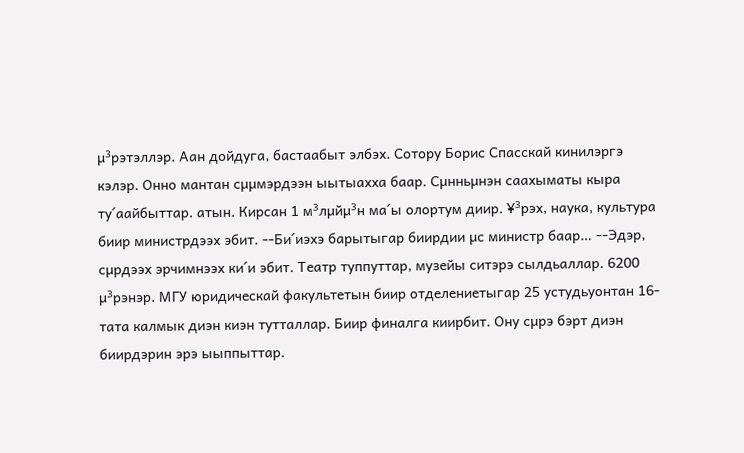µ³рэтэллэр. Аан дойдуга, бастаабыт элбэх. Сотору Борис Спасскай кинилэргэ кэлэр. Онно мантан сµµмэрдээн ыытыахха баар. Сµнньµнэн саахыматы кыра ту´аайбыттар. атын. Кирсан 1 м³лµйµ³н ма´ы олортум диир. ¥³рэх, наука, культура биир министрдээх эбит. --Би´иэхэ барытыгар биирдии µс министр баар… --Эдэр, сµрдээх эрчимнээх ки´и эбит. Театр туппуттар, музейы ситэрэ сылдьаллар. 6200 µ³рэнэр. МГУ юридическай факультетын биир отделениетыгар 25 устудьуонтан 16-тата калмык диэн киэн тутталлар. Биир финалга киирбит. Ону сµрэ бэрт диэн биирдэрин эрэ ыыппыттар.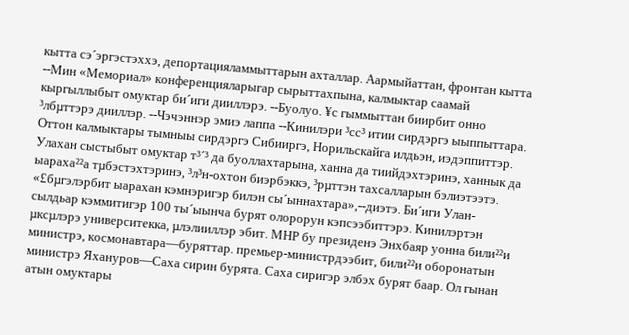кытта сэ´эргэстэххэ, депортацияламмыттарын ахталлар. Аармыйаттан, фронтан кытта --Мин «Мемориал» конференцияларыгар сырыттахпына, калмыктар саамай кыргыллыбыт омуктар би´иги дииллэрэ. --Буолуо. ¥с гыммыттан биирбит онно ³лбµттэрэ дииллэр. --Чэчэннэр эмиэ лаппа --Кинилэри ³сс³ итии сирдэргэ ыыппыттара. Оттон калмыктары тымныы сирдэргэ Сибииргэ, Норильскайга илдьэн, иэдэппиттэр. Улахан сыстыбыт омуктар т³´³ да буоллахтарына, ханна да тиийдэхтэринэ, ханнык да ыараха²²а тµбэстэхтэринэ, ³л³н-охтон биэрбэккэ, ³рµттэн тахсалларын бэлиэтээтэ. «£бµгэлэрбит ыарахан кэмнэригэр билэн сы´ыннахтара»,--диэтэ. Би´иги Улан- сылдьар кэммитигэр 100 ты´ыынча бурят олорорун кэпсээбиттэрэ. Кинилэртэн µксµлэрэ университекка, µлэлииллэр эбит. МНР бу президенэ Энхбаяр уонна били²²и министрэ, космонавтара—буряттар. премьер-министрдээбит, били²²и оборонатын министрэ Яхануров—Саха сирин бурята. Саха сиригэр элбэх бурят баар. Ол гынан атын омуктары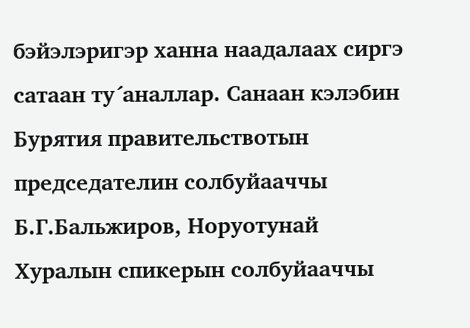бэйэлэригэр ханна наадалаах сиргэ сатаан ту´аналлар. Санаан кэлэбин Бурятия правительствотын председателин солбуйааччы Б.Г.Бальжиров, Норуотунай Хуралын спикерын солбуйааччы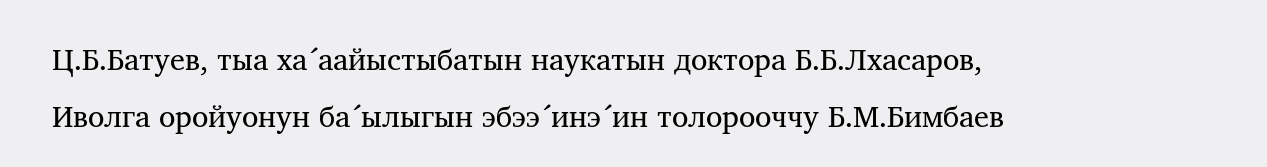Ц.Б.Батуев, тыа ха´аайыстыбатын наукатын доктора Б.Б.Лхасаров, Иволга оройуонун ба´ылыгын эбээ´инэ´ин толорооччу Б.М.Бимбаев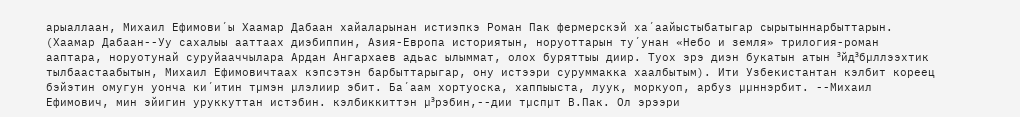арыаллаан, Михаил Ефимови´ы Хаамар Дабаан хайаларынан истиэпкэ Роман Пак фермерскэй ха´аайыстыбатыгар сырытыннарбыттарын. (Хаамар Дабаан--Уу сахалыы ааттаах диэбиппин, Азия-Европа историятын, норуоттарын ту´унан «Небо и земля» трилогия-роман ааптара, норуотунай суруйааччылара Ардан Ангархаев адьас ылыммат, олох буряттыы диир. Туох эрэ диэн букатын атын ³йд³бµллээхтик тылбаастаабытын, Михаил Ефимовичтаах кэпсэтэн барбыттарыгар, ону истээри суруммакка хаалбытым). Ити Узбекистантан кэлбит кореец бэйэтин омугун уонча ки´итин тµмэн µлэлиир эбит. Ба´аам хортуоска, хаппыыста, луук, моркуоп, арбуз µµннэрбит. --Михаил Ефимович, мин эйигин уруккуттан истэбин. кэлбиккиттэн µ³рэбин,--дии тµспµт В.Пак. Ол эрээри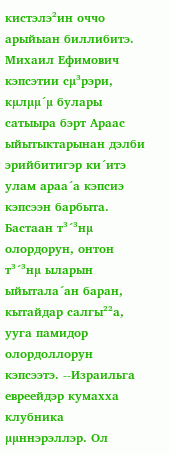кистэлэ²ин оччо арыйыан биллибитэ. Михаил Ефимович кэпсэтии сµ³рэри, кµлµµ´µ булары сатыыра бэрт Араас ыйытыктарынан дэлби эрийбитигэр ки´итэ улам араа´а кэпсиэ кэпсээн барбыта. Бастаан т³´³нµ олордорун, онтон т³´³нµ ыларын ыйытала´ан баран, кытайдар салгы²²а, ууга памидор олордоллорун кэпсээтэ. --Израильга евреейдэр кумахха клубника µµннэрэллэр. Ол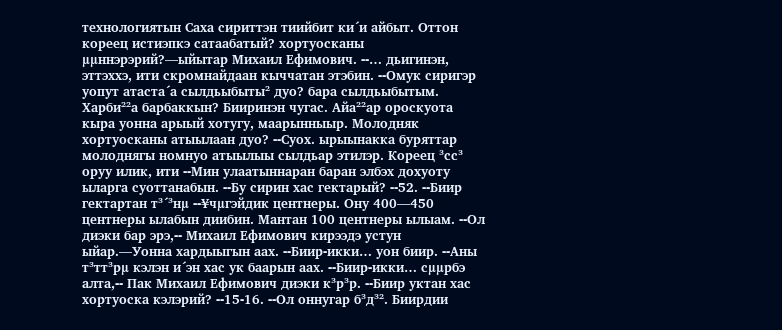технологиятын Саха сириттэн тиийбит ки´и айбыт. Оттон кореец истиэпкэ сатаабатый? хортуосканы µµннэрэрий?—ыйытар Михаил Ефимович. --… дьигинэн, эттэххэ, ити скромнайдаан кыччатан этэбин. --Омук сиригэр уопут атаста´а сылдьыбыты² дуо? бара сылдьыбытым. Харби²²а барбаккын? Бииринэн чугас. Айа²²ар ороскуота кыра уонна арыый хотугу, маарынныыр. Молодняк хортуосканы атыылаан дуо? --Суох. ырыынакка буряттар молоднягы номнуо атыылыы сылдьар этилэр. Кореец ³сс³ оруу илик, ити --Мин улаатыннаран баран элбэх дохуоту ыларга суоттанабын. --Бу сирин хас гектарый? --52. --Биир гектартан т³´³нµ --¥чµгэйдик центнеры. Ону 400—450 центнеры ылабын диибин. Мантан 100 центнеры ылыам. --Ол диэки бар эрэ,-- Михаил Ефимович кирээдэ устун ыйар.—Уонна хардыыгын аах. --Биир-икки… уон биир. --Аны т³тт³рµ кэлэн и´эн хас ук баарын аах. --Биир-икки… сµµрбэ алта,-- Пак Михаил Ефимович диэки к³р³р. --Биир уктан хас хортуоска кэлэрий? --15-16. --Ол оннугар б³д³². Биирдии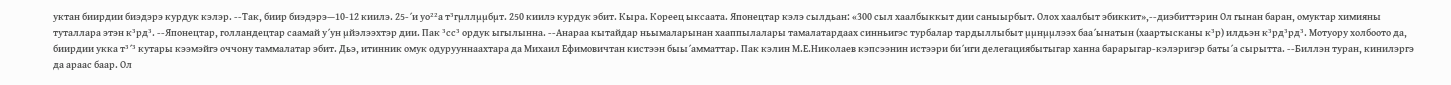уктан биирдии биэдэрэ курдук кэлэр. --Так, биир биэдэрэ—10-12 киилэ. 25-´и уо²²а т³гµллµµбµт. 250 киилэ курдук эбит. Кыра. Кореец ыксаата. Японецтар кэлэ сылдьан: «300 сыл хаалбыккыт дии саныырбыт. Олох хаалбыт эбиккит»,--диэбиттэрин Ол гынан баран, омуктар химияны туталлара этэн к³рд³. --Японецтар, голландецтар саамай у´ун µйэлээхтэр дии. Пак ³сс³ ордук ыгылынна. --Анараа кытайдар ньымаларынан хааппылалары тамалатардаах синньигэс турбалар тардыллыбыт µµнµµлээх баа´ынатын (хаартысканы к³р) илдьэн к³рд³рд³. Мотуору холбоото да, биирдии укка т³´³ кутары кээмэйгэ оччону таммалатар эбит. Дьэ, итинник омук одурууннаахтара да Михаил Ефимовичтан кистээн быы´амматтар. Пак кэлин М.Е.Николаев кэпсээнин истээри би´иги делегациябытыгар ханна барарыгар-кэлэригэр баты´а сырытта. --Биллэн туран, кинилэргэ да араас баар. Ол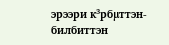эрээри к³рбµттэн-билбиттэн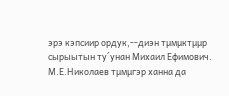эрэ кэпсиир ордук,--диэн тµмµктµµр сырыытын ту´унан Михаил Ефимович. М.Е.Николаев тµмµгэр ханна да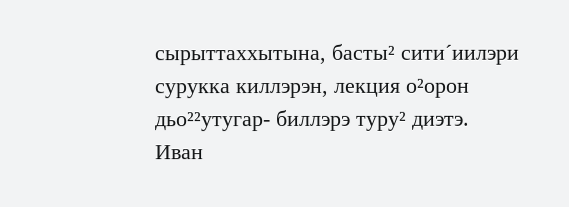сырыттаххытына, басты² сити´иилэри сурукка киллэрэн, лекция о²орон дьо²²утугар- биллэрэ туру² диэтэ.
Иван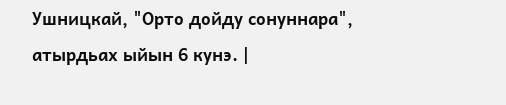Ушницкай, "Орто дойду сонуннара", атырдьах ыйын 6 кунэ. |